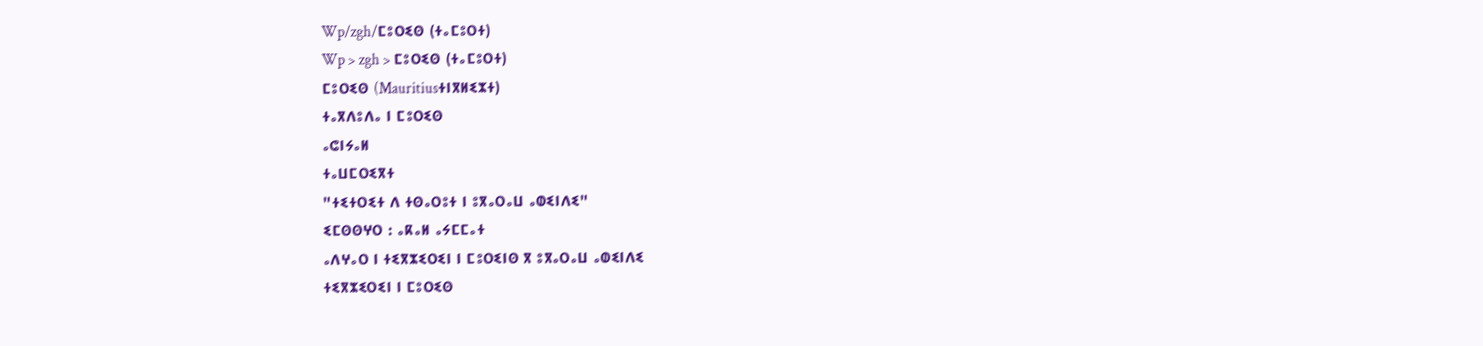Wp/zgh/ⵎⵓⵔⵉⵙ (ⵜⴰⵎⵓⵔⵜ)
Wp > zgh > ⵎⵓⵔⵉⵙ (ⵜⴰⵎⵓⵔⵜ)
ⵎⵓⵔⵉⵙ (Mauritiusⵜⵏⴳⵍⵉⵣⵜ)
ⵜⴰⴳⴷⵓⴷⴰ ⵏ ⵎⵓⵔⵉⵙ
ⴰⵛⵏⵢⴰⵍ
ⵜⴰⵡⵎⵔⵉⴳⵜ
"ⵜⵉⵜⵔⵉⵜ ⴷ ⵜⵙⴰⵔⵓⵜ ⵏ ⵓⴳⴰⵔⴰⵡ ⴰⵀⵉⵏⴷⵉ"
ⵉⵎⵙⵙⵖⵔ : ⴰⴽⴰⵍ ⴰⵢⵎⵎⴰⵜ
ⴰⴷⵖⴰⵔ ⵏ ⵜⵉⴳⵣⵉⵔⵉⵏ ⵏ ⵎⵓⵔⵉⵏⵙ ⴳ ⵓⴳⴰⵔⴰⵡ ⴰⵀⵉⵏⴷⵉ
ⵜⵉⴳⵣⵉⵔⵉⵏ ⵏ ⵎⵓⵔⵉⵙ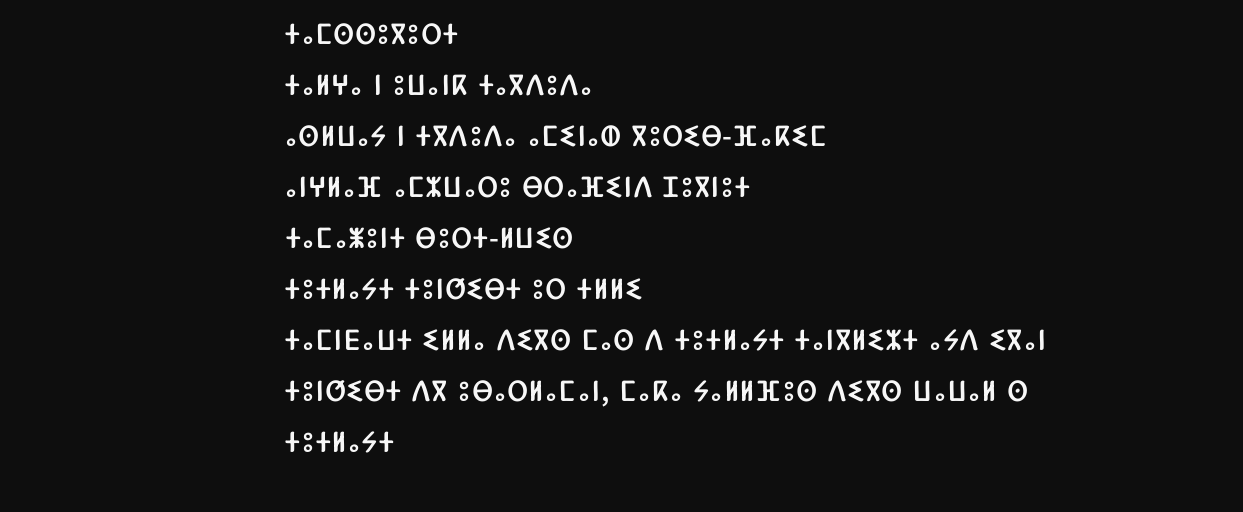ⵜⴰⵎⵙⵙⵓⴳⵓⵔⵜ
ⵜⴰⵍⵖⴰ ⵏ ⵓⵡⴰⵏⴽ ⵜⴰⴳⴷⵓⴷⴰ
ⴰⵙⵍⵡⴰⵢ ⵏ ⵜⴳⴷⵓⴷⴰ ⴰⵎⵉⵏⴰⵀ ⴳⵓⵔⵉⴱ-ⴼⴰⴽⵉⵎ
ⴰⵏⵖⵍⴰⴼ ⴰⵎⵣⵡⴰⵔⵓ ⴱⵔⴰⴼⵉⵏⴷ ⵊⵓⴳⵏⵓⵜ
ⵜⴰⵎⴰⵥⵓⵏⵜ ⴱⵓⵔⵜ-ⵍⵡⵉⵙ
ⵜⵓⵜⵍⴰⵢⵜ ⵜⵓⵏⵚⵉⴱⵜ ⵓⵔ ⵜⵍⵍⵉ
ⵜⴰⵎⵏⴹⴰⵡⵜ ⵉⵍⵍⴰ ⴷⵉⴳⵙ ⵎⴰⵙ ⴷ ⵜⵓⵜⵍⴰⵢⵜ ⵜⴰⵏⴳⵍⵉⵣⵜ ⴰⵢⴷ ⵉⴳⴰⵏ ⵜⵓⵏⵚⵉⴱⵜ ⴷⴳ ⵓⴱⴰⵔⵍⴰⵎⴰⵏ, ⵎⴰⴽⴰ ⵢⴰⵍⵍⴼⵓⵙ ⴷⵉⴳⵙ ⵡⴰⵡⴰⵍ ⵙ ⵜⵓⵜⵍⴰⵢⵜ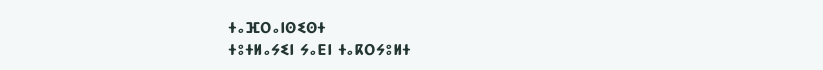ⵜⴰⴼⵔⴰⵏⵙⵉⵙⵜ
ⵜⵓⵜⵍⴰⵢⵉⵏ ⵢⴰⴹⵏ ⵜⴰⴽⵔⵢⵓⵍⵜ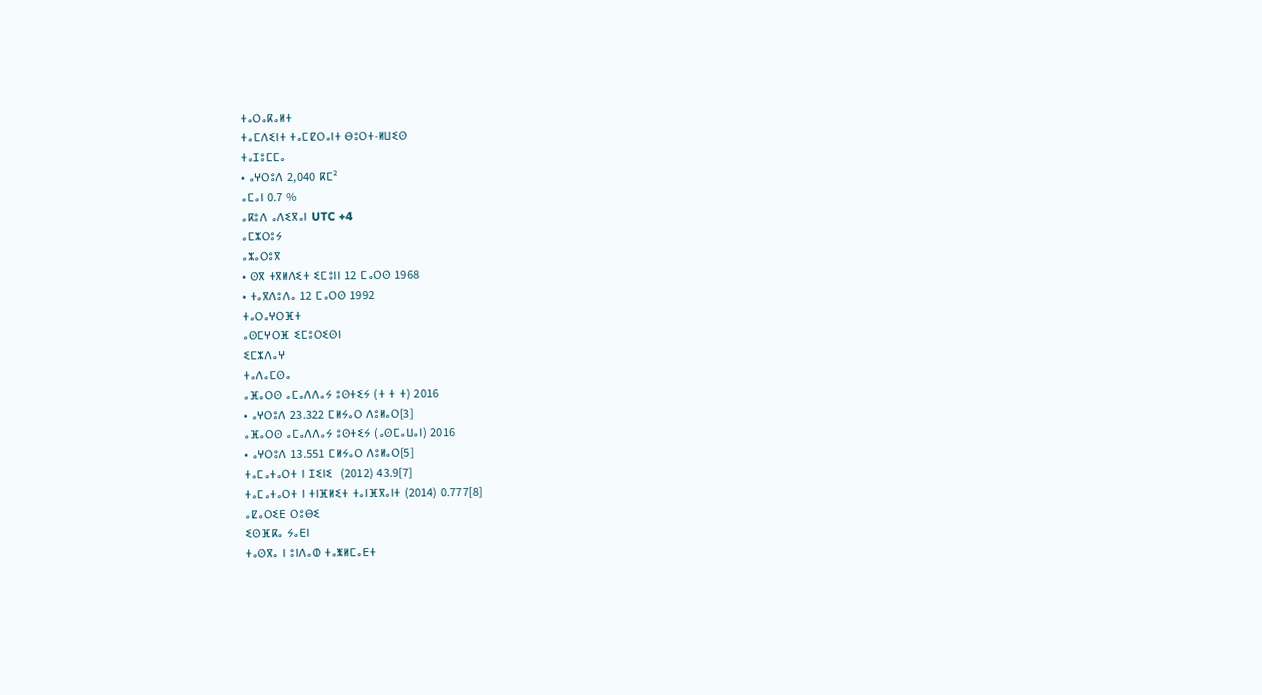ⵜⴰⵔⴰⴽⴰⵍⵜ
ⵜⴰⵎⴷⵉⵏⵜ ⵜⴰⵎⵇⵔⴰⵏⵜ ⴱⵓⵔⵜ-ⵍⵡⵉⵙ
ⵜⴰⵊⵓⵎⵎⴰ
• ⴰⵖⵔⵓⴷ 2,040 ⴽⵎ²
ⴰⵎⴰⵏ 0.7 %
ⴰⴽⵓⴷ ⴰⴷⵉⴳⴰⵏ UTC +4
ⴰⵎⵣⵔⵓⵢ
ⴰⵣⴰⵔⵓⴳ
• ⵙⴳ ⵜⴳⵍⴷⵉⵜ ⵉⵎⵓⵏⵏ 12 ⵎⴰⵔⵙ 1968
• ⵜⴰⴳⴷⵓⴷⴰ 12 ⵎⴰⵔⵙ 1992
ⵜⴰⵔⴰⵖⵔⴼⵜ
ⴰⵙⵎⵖⵔⴼ ⵉⵎⵓⵔⵉⵙⵏ
ⵉⵎⵣⴷⴰⵖ
ⵜⴰⴷⴰⵎⵙⴰ
ⴰⴼⴰⵔⵙ ⴰⵎⴰⴷⴷⴰⵢ ⵓⵙⵜⵉⵢ (ⵜ ⵜ ⵜ) 2016
• ⴰⵖⵔⵓⴷ 23.322 ⵎⵍⵢⴰⵔ ⴷⵓⵍⴰⵔ[3]
ⴰⴼⴰⵔⵙ ⴰⵎⴰⴷⴷⴰⵢ ⵓⵙⵜⵉⵢ (ⴰⵙⵎⴰⵡⴰⵏ) 2016
• ⴰⵖⵔⵓⴷ 13.551 ⵎⵍⵢⴰⵔ ⴷⵓⵍⴰⵔ[5]
ⵜⴰⵎⴰⵜⴰⵔⵜ ⵏ ⵊⵉⵏⵉ  (2012) 43.9[7]
ⵜⴰⵎⴰⵜⴰⵔⵜ ⵏ ⵜⵏⴼⵍⵉⵜ ⵜⴰⵏⴼⴳⴰⵏⵜ (2014) 0.777[8]
ⴰⵇⴰⵔⵉⴹ ⵔⵓⴱⵉ
ⵉⵙⴼⴽⴰ ⵢⴰⴹⵏ
ⵜⴰⵙⴳⴰ ⵏ ⵓⵏⴷⴰⵀ ⵜⴰⵥⵍⵎⴰⴹⵜ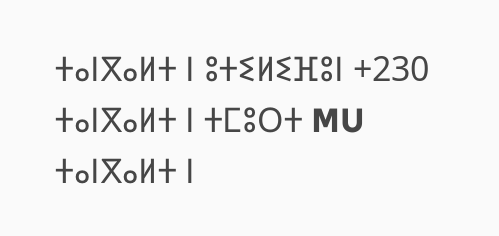ⵜⴰⵏⴳⴰⵍⵜ ⵏ ⵓⵜⵉⵍⵉⴼⵓⵏ +230
ⵜⴰⵏⴳⴰⵍⵜ ⵏ ⵜⵎⵓⵔⵜ MU
ⵜⴰⵏⴳⴰⵍⵜ ⵏ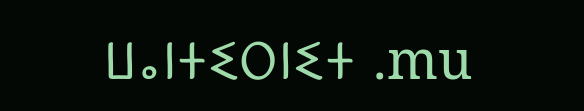ⵡⴰⵏⵜⵉⵔⵏⵉⵜ .mu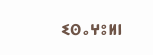ⵉⵙⴰⵖⵓⵍⵏ